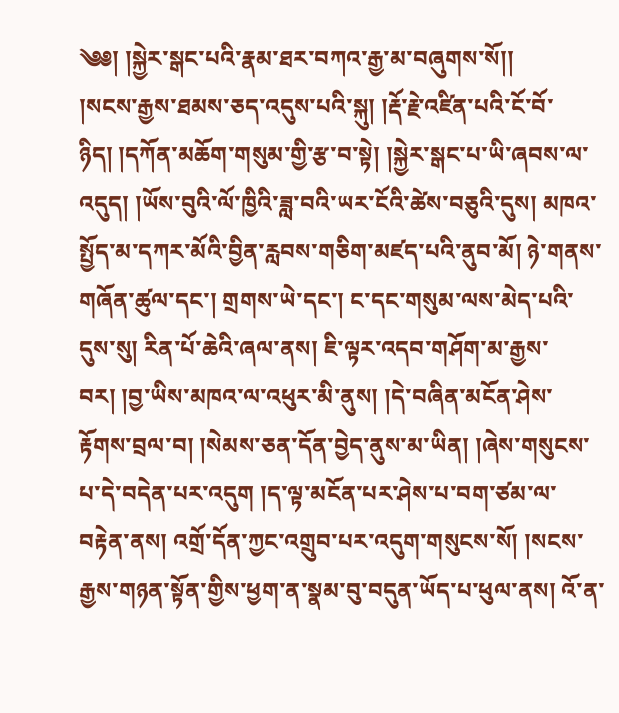༄༅། །སྐྱེར་སྒང་པའི་རྣམ་ཐར་བཀའ་རྒྱ་མ་བཞུགས་སོ།།
།སངས་རྒྱས་ཐམས་ཅད་འདུས་པའི་སྐུ། །རྡོ་རྗེ་འཛིན་པའི་ངོ་བོ་ཉིད། །དཀོན་མཆོག་གསུམ་གྱི་རྩ་བ་སྟེ། །སྐྱེར་སྒང་པ་ཡི་ཞབས་ལ་འདུད། །ཡོས་བུའི་ལོ་ཁྱིའི་ཟླ་བའི་ཡར་ངོའི་ཚེས་བཅུའི་དུས། མཁའ་སྤྱོད་མ་དཀར་མོའི་བྱིན་རླབས་གཅིག་མཛད་པའི་ནུབ་མོ། ཉེ་གནས་གཞོན་ཚུལ་དང་། གྲགས་ཡེ་དང་། ང་དང་གསུམ་ལས་མེད་པའི་དུས་སུ། རིན་པོ་ཆེའི་ཞལ་ནས། ཇི་ལྟར་འདབ་གཤོག་མ་རྒྱས་བར། །བྱ་ཡིས་མཁའ་ལ་འཕུར་མི་ནུས། །དེ་བཞིན་མངོན་ཤེས་རྟོགས་བྲལ་བ། །སེམས་ཅན་དོན་བྱེད་ནུས་མ་ཡིན། །ཞེས་གསུངས་པ་དེ་བདེན་པར་འདུག །ད་ལྟ་མངོན་པར་ཤེས་པ་བག་ཙམ་ལ་བརྟེན་ནས། འགྲོ་དོན་ཀྱང་འགྲུབ་པར་འདུག་གསུངས་སོ། །སངས་རྒྱས་གཉན་སྟོན་གྱིས་ཕྱག་ན་སྣམ་བུ་བདུན་ཡོད་པ་ཕུལ་ནས། འོ་ན་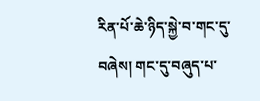རིན་པོ་ཆེ་ཉིད་སྐྱེ་བ་གང་དུ་བཞེས། གང་དུ་བཞུད་པ་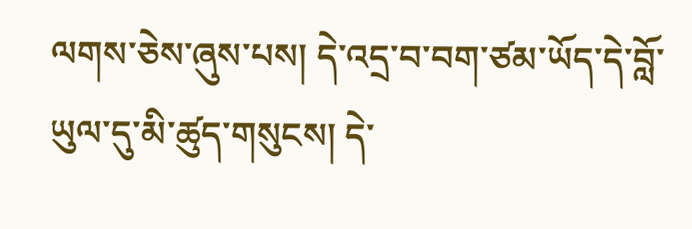ལགས་ཅེས་ཞུས་པས། དེ་འདྲ་བ་བག་ཙམ་ཡོད་དེ་བློ་ཡུལ་དུ་མི་ཚུད་གསུངས། དེ་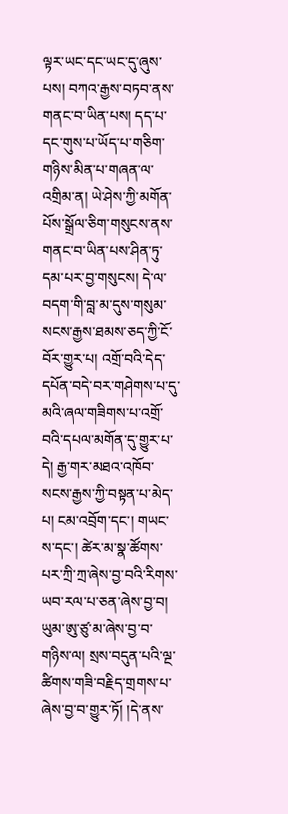ལྟར་ཡང་དང་ཡང་དུ་ཞུས་པས། བཀའ་རྒྱས་བཏབ་ནས་གནང་བ་ཡིན་པས། དད་པ་དང་གུས་པ་ཡོད་པ་གཅིག་གཉིས་མིན་པ་གཞན་ལ་འགྲིམ་ན། ཡེ་ཤེས་ཀྱི་མགོན་པོས་སྒྲོལ་ཅིག་གསུངས་ནས་གནང་བ་ཡིན་པས་ཤིན་ཏུ་དམ་པར་བྱ་གསུངས། དེ་ལ་བདག་གི་བླ་མ་དུས་གསུམ་སངས་རྒྱས་ཐམས་ཅད་ཀྱི་ངོ་བོར་གྱུར་པ། འགྲོ་བའི་དེད་དཔོན་བདེ་བར་གཤེགས་པ་དུ་མའི་ཞལ་གཟིགས་པ་འགྲོ་བའི་དཔལ་མགོན་དུ་གྱུར་པ་དེ། རྒྱ་གར་མཐའ་འཁོབ་སངས་རྒྱས་ཀྱི་བསྟན་པ་མེད་པ། ངམ་འབྲོག་དང་། གཡང་ས་དང་། ཚེར་མ་སྣ་ཚོགས་པར་ཀྲི་ཀྲ་ཞེས་བྱ་བའི་རིགས་ཡབ་རལ་པ་ཅན་ཞེས་བྱ་བ། ཡུམ་ཨུ་ཙུ་མ་ཞེས་བྱ་བ་གཉིས་ལ། སྲས་བདུན་པའི་ལྔ་ཚིགས་གཟི་བརྗིད་གྲགས་པ་ཞེས་བྱ་བ་གྱུར་ཏོ། །དེ་ནས་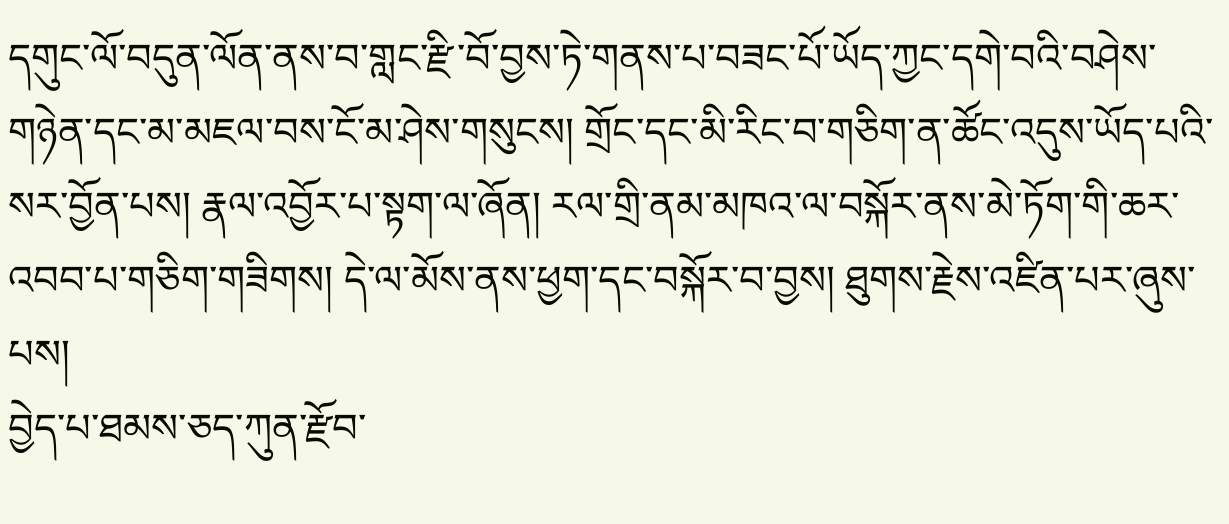དགུང་ལོ་བདུན་ལོན་ནས་བ་གླང་རྫི་བོ་བྱས་ཏེ་གནས་པ་བཟང་པོ་ཡོད་ཀྱང་དགེ་བའི་བཤེས་གཉེན་དང་མ་མཇལ་བས་ངོ་མ་ཤེས་གསུངས། གྲོང་དང་མི་རིང་བ་གཅིག་ན་ཚོང་འདུས་ཡོད་པའི་སར་བྱོན་པས། རྣལ་འབྱོར་པ་སྟག་ལ་ཞོན། རལ་གྲི་ནམ་མཁའ་ལ་བསྐོར་ནས་མེ་ཏོག་གི་ཆར་འབབ་པ་གཅིག་གཟིགས། དེ་ལ་མོས་ནས་ཕྱག་དང་བསྐོར་བ་བྱས། ཐུགས་རྗེས་འཛིན་པར་ཞུས་པས།
བྱེད་པ་ཐམས་ཅད་ཀུན་རྫོབ་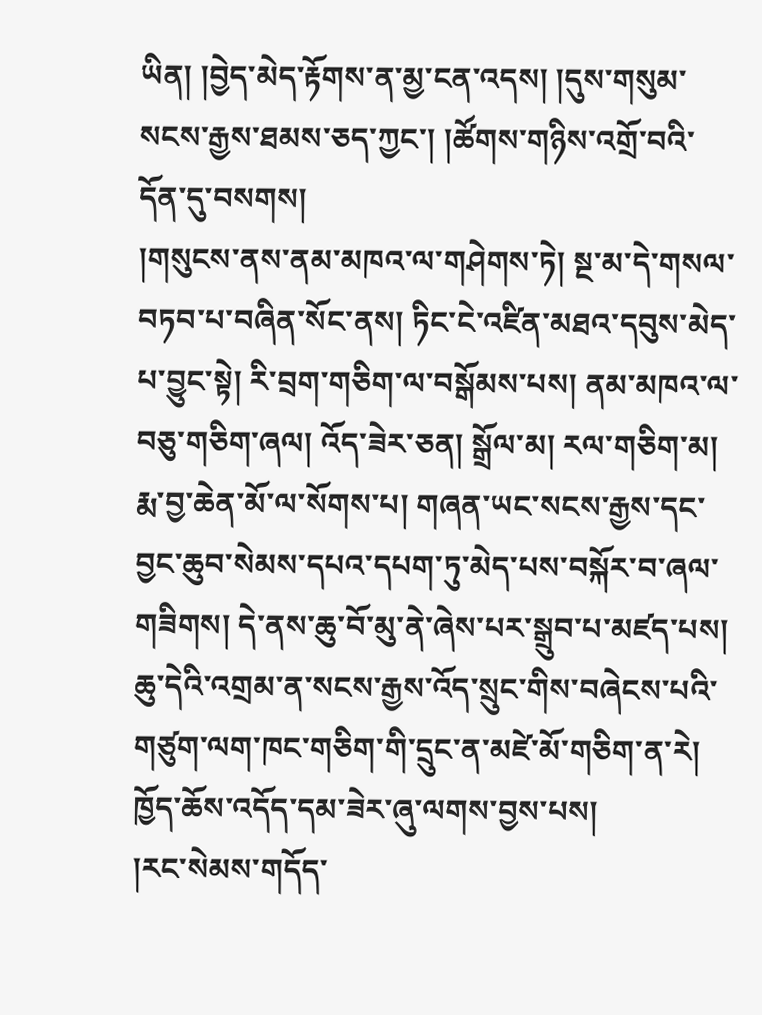ཡིན། །བྱེད་མེད་རྟོགས་ན་མྱ་ངན་འདས། །དུས་གསུམ་སངས་རྒྱས་ཐམས་ཅད་ཀྱང་། །ཚོགས་གཉིས་འགྲོ་བའི་དོན་དུ་བསགས།
།གསུངས་ནས་ནམ་མཁའ་ལ་གཤེགས་ཏེ། སྔ་མ་དེ་གསལ་བཏབ་པ་བཞིན་སོང་ནས། ཏིང་ངེ་འཛིན་མཐའ་དབུས་མེད་པ་བྱུང་སྟེ། རི་བྲག་གཅིག་ལ་བསྒོམས་པས། ནམ་མཁའ་ལ་བཅུ་གཅིག་ཞལ། འོད་ཟེར་ཅན། སྒྲོལ་མ། རལ་གཅིག་མ། རྨ་བྱ་ཆེན་མོ་ལ་སོགས་པ། གཞན་ཡང་སངས་རྒྱས་དང་བྱང་ཆུབ་སེམས་དཔའ་དཔག་ཏུ་མེད་པས་བསྐོར་བ་ཞལ་གཟིགས། དེ་ནས་ཆུ་བོ་མུ་ནེ་ཞེས་པར་སྒྲུབ་པ་མཛད་པས། ཆུ་དེའི་འགྲམ་ན་སངས་རྒྱས་འོད་སྲུང་གིས་བཞེངས་པའི་གཙུག་ལག་ཁང་གཅིག་གི་དྲུང་ན་མཛེ་མོ་གཅིག་ན་རེ། ཁྱོད་ཆོས་འདོད་དམ་ཟེར་ཞུ་ལགས་བྱས་པས།
།རང་སེམས་གདོད་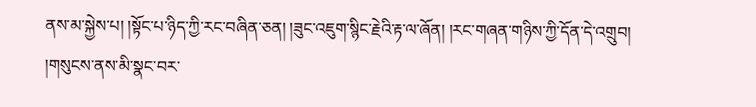ནས་མ་སྐྱེས་པ། །སྟོང་པ་ཉིད་ཀྱི་རང་བཞིན་ཅན། །ཟུང་འཇུག་སྙིང་རྗེའི་རྟ་ལ་ཞོན། །རང་གཞན་གཉིས་ཀྱི་དོན་དེ་འགྲུབ།
།གསུངས་ནས་མི་སྣང་བར་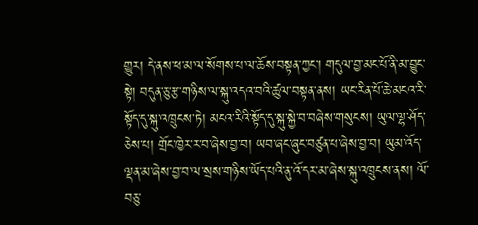གྱུར། དེ་ནས་ཕ་མ་ལ་སོགས་པ་ལ་ཆོས་བསྟན་ཀྱང་། གདུལ་བྱ་མང་པོ་ནི་མ་བྱུང་སྟེ། བདུན་ཅུ་རྩ་གཉིས་ལ་སྐུ་འདའ་བའི་ཚུལ་བསྟན་ནས། ཡང་རིན་པོ་ཆེ་མངའ་རི་སྟོད་དུ་སྐུ་འཁྲུངས་ཏེ། མངའ་རིའི་སྟོད་དུ་སྐུ་སྐྱེ་བ་བཞེས་གསུངས། ཡུལ་ལྷ་ཤོད་ཅེས་པ། གྲོང་ཁྱེར་ར་བ་ཞེས་བྱ་བ། ཡབ་ཞང་ཞུང་བཙུན་པ་ཞེས་བྱ་བ། ཡུམ་འོད་ལྡན་མ་ཞེས་བྱ་བ་ལ་སྲས་གཉིས་ཡོད་པའི་ནུ་འོ་དར་མ་ཞེས་སྐུ་འཁྲུངས་ནས། ལོ་བཅུ་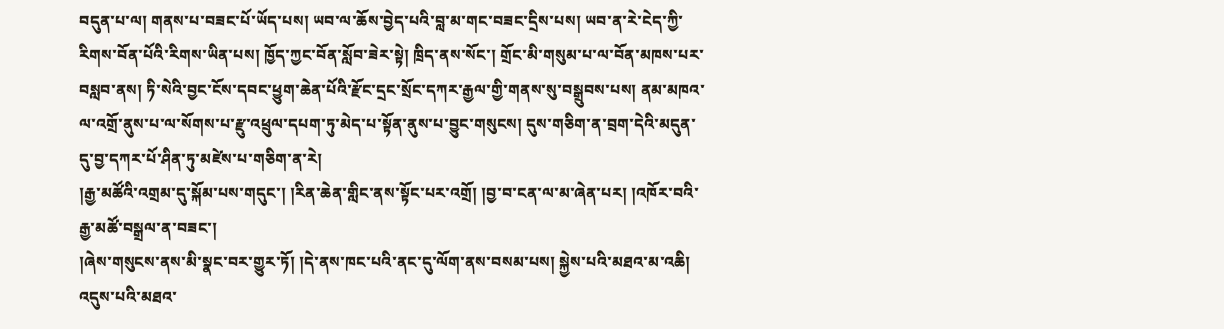བདུན་པ་ལ། གནས་པ་བཟང་པོ་ཡོད་པས། ཡབ་ལ་ཆོས་བྱེད་པའི་བླ་མ་གང་བཟང་དྲིས་པས། ཡབ་ན་རེ་ངེད་ཀྱི་རིགས་བོན་པོའི་རིགས་ཡིན་པས། ཁྱོད་ཀྱང་བོན་སློབ་ཟེར་སྟེ། ཁྲིད་ནས་སོང་། གྲོང་མི་གསུམ་པ་ལ་བོན་མཁས་པར་བསླབ་ནས། ཏི་སེའི་བྱང་ངོས་དབང་ཕྱུག་ཆེན་པོའི་རྫོང་དྲང་སྲོང་དཀར་རྒྱལ་གྱི་གནས་སུ་བསྒྲུབས་པས། ནམ་མཁའ་ལ་འགྲོ་ནུས་པ་ལ་སོགས་པ་རྫུ་འཕྲུལ་དཔག་ཏུ་མེད་པ་སྟོན་ནུས་པ་བྱུང་གསུངས། དུས་གཅིག་ན་བྲག་དེའི་མདུན་དུ་བྱ་དཀར་པོ་ཤིན་ཏུ་མཛེས་པ་གཅིག་ན་རེ།
།རྒྱ་མཚོའི་འགྲམ་དུ་སྐོམ་པས་གདུང་། །རིན་ཆེན་གླིང་ནས་སྟོང་པར་འགྲོ། །བྱ་བ་ངན་ལ་མ་ཞེན་པར། །འཁོར་བའི་རྒྱ་མཚོ་བསྒྲལ་ན་བཟང་།
།ཞེས་གསུངས་ནས་མི་སྣང་བར་གྱུར་ཏོ། །དེ་ནས་ཁང་པའི་ནང་དུ་ལོག་ནས་བསམ་པས། སྐྱེས་པའི་མཐའ་མ་འཆི། འདུས་པའི་མཐའ་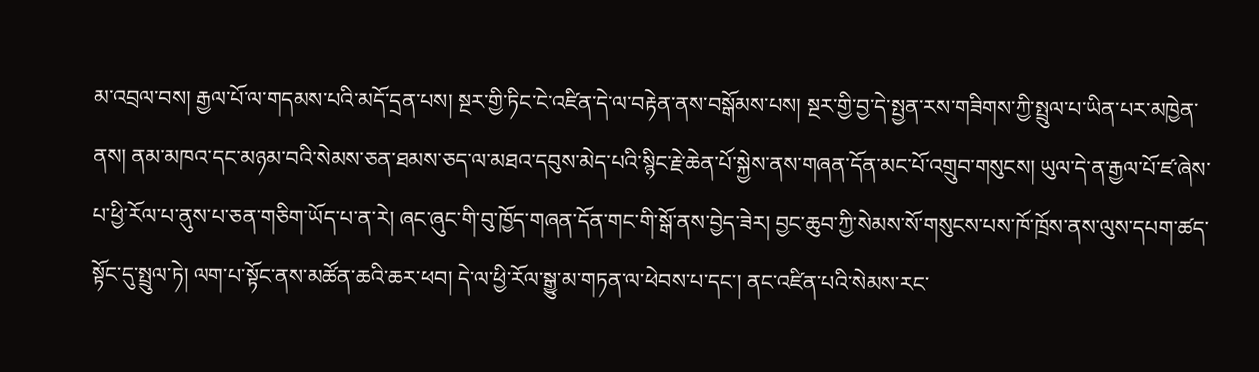མ་འབྲལ་བས། རྒྱལ་པོ་ལ་གདམས་པའི་མདོ་དྲན་པས། སྔར་གྱི་ཏིང་ངེ་འཛིན་དེ་ལ་བརྟེན་ནས་བསྒོམས་པས། སྔར་གྱི་བྱ་དེ་སྤྱན་རས་གཟིགས་ཀྱི་སྤྲུལ་པ་ཡིན་པར་མཁྱེན་ནས། ནམ་མཁའ་དང་མཉམ་བའི་སེམས་ཅན་ཐམས་ཅད་ལ་མཐའ་དབུས་མེད་པའི་སྙིང་རྗེ་ཆེན་པོ་སྐྱེས་ནས་གཞན་དོན་མང་པོ་འགྲུབ་གསུངས། ཡུལ་དེ་ན་རྒྱལ་པོ་ཛ་ཞེས་པ་ཕྱི་རོལ་པ་ནུས་པ་ཅན་གཅིག་ཡོད་པ་ན་རེ། ཞང་ཞུང་གི་བུ་ཁྱོད་གཞན་དོན་གང་གི་སྒོ་ནས་བྱེད་ཟེར། བྱང་ཆུབ་ཀྱི་སེམས་སོ་གསུངས་པས་ཁོ་ཁྲོས་ནས་ལུས་དཔག་ཚད་སྟོང་དུ་སྤྲུལ་ཏེ། ལག་པ་སྟོང་ནས་མཚོན་ཆའི་ཆར་ཕབ། དེ་ལ་ཕྱི་རོལ་སྒྱུ་མ་གཏན་ལ་ཕེབས་པ་དང་། ནང་འཛིན་པའི་སེམས་རང་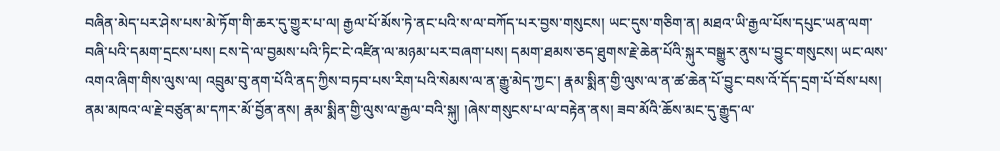བཞིན་མེད་པར་ཤེས་པས་མེ་ཏོག་གི་ཆར་དུ་གྱུར་པ་ལ། རྒྱལ་པོ་མོས་ཏེ་ནང་པའི་ས་ལ་བཀོད་པར་བྱས་གསུངས། ཡང་དུས་གཅིག་ན། མཐའ་ཡི་རྒྱལ་པོས་དཔུང་ཡན་ལག་བཞི་པའི་དམག་དྲངས་པས། ངས་དེ་ལ་བྱམས་པའི་ཏིང་ངེ་འཛིན་ལ་མཉམ་པར་བཞག་པས། དམག་ཐམས་ཅད་ཐུགས་རྗེ་ཆེན་པོའི་སྐུར་བསྒྱུར་ནུས་པ་བྱུང་གསུངས། ཡང་ལས་འགའ་ཞིག་གིས་ལུས་ལ། འབྲུམ་བུ་ནག་པོའི་ནད་ཀྱིས་བཏབ་པས་རིག་པའི་སེམས་ལ་ན་རྒྱུ་མེད་ཀྱང་། རྣམ་སྨིན་གྱི་ལུས་ལ་ན་ཚ་ཆེན་པོ་བྱུང་བས་འོ་དོད་དྲག་པོ་བོས་པས། ནམ་མཁའ་ལ་རྗེ་བཙུན་མ་དཀར་མོ་བྱོན་ནས། རྣམ་སྨིན་གྱི་ལུས་ལ་རྒྱལ་བའི་སྐུ། །ཞེས་གསུངས་པ་ལ་བརྟེན་ནས། ཟབ་མོའི་ཆོས་མང་དུ་རྒྱུད་ལ་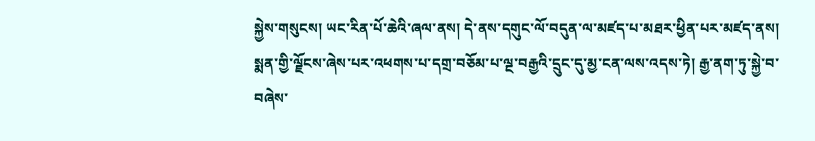སྐྱེས་གསུངས། ཡང་རིན་པོ་ཆེའི་ཞལ་ནས། དེ་ནས་དགུང་ལོ་བདུན་ལ་མཛད་པ་མཐར་ཕྱིན་པར་མཛད་ནས། སྨན་གྱི་ལྗོངས་ཞེས་པར་འཕགས་པ་དགྲ་བཅོམ་པ་ལྔ་བརྒྱའི་དྲུང་དུ་མྱ་ངན་ལས་འདས་ཏེ། རྒྱ་ནག་ཏུ་སྐྱེ་བ་བཞེས་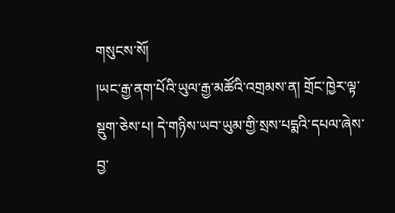གསུངས་སོ།
།ཡང་རྒྱ་ནག་པོའི་ཡུལ་རྒྱ་མཚོའི་འགྲམས་ན། གྲོང་ཁྱེར་ལྟ་སྡུག་ཅེས་པ། དེ་གཉིས་ཡབ་ཡུམ་གྱི་སྲས་པདྨའི་དཔལ་ཞེས་བྱ་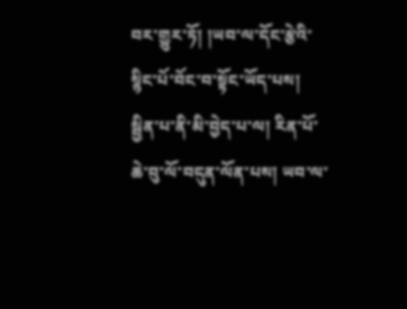བར་གྱུར་ཏོ། །ཡབ་ལ་དོང་རྩེའི་སྙིང་པོ་བོང་བ་སྟོང་ཡོད་པས། སྦྱིན་པ་ནི་མི་བྱེད་པ་ལ། རིན་པོ་ཆེ་བུ་ལོ་བདུན་ལོན་པས། ཡབ་ལ་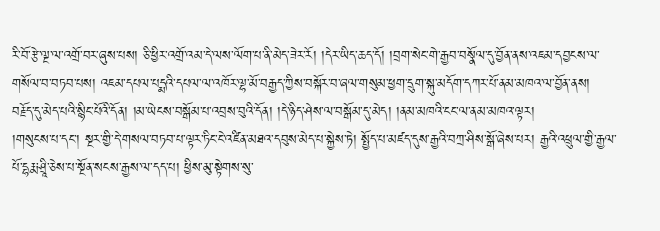རི་བོ་རྩེ་ལྔ་ལ་འགྲོ་བར་ཞུས་པས། ཅི་ཕྱིར་འགྲོ་འམ་དེ་ལས་ལོག་པ་ནི་མེད་ཟེར་རོ། །དེར་ཡིད་ཆད་དོ། །བྲག་སེང་གེ་རྒྱབ་བསྣོལ་དུ་བྱོན་ནས་འཇམ་དབྱངས་ལ་གསོལ་བ་བཏབ་པས། འཇམ་དཔལ་པདྨའི་དཔལ་ལ་འཁོར་ལྷ་མོ་བརྒྱད་ཀྱིས་བསྐོར་བ་ཞལ་གསུམ་ཕྱག་དྲུག་སྐུ་མདོག་དཀར་པོ་ནམ་མཁའ་ལ་བྱོན་ནས།
བརྗོད་དུ་མེད་པའི་སྙིང་པོའི་དོན། །མ་ཡེངས་བསྒོམ་པ་འབྲས་བུའི་དོན། །དེ་ཉིད་ཤེས་ལ་བསྒོམ་དུ་མེད། །ནམ་མཁའི་ངང་ལ་ནམ་མཁའ་ལྟར།
།གསུངས་པ་དང་། སྔར་གྱི་དེ་གསལ་བཏབ་པ་ལྟར་ཏིང་ངེ་འཛིན་མཐའ་དབུས་མེད་པ་སྐྱེས་ཏེ། སྤྱོད་པ་མཛད་དུས་རྒྱའི་བཀྲ་ཤིས་སྒོ་ཞེས་པར། རྒྱའི་འཕྲུལ་གྱི་རྒྱལ་པོ་དྷརྨ་ཤྲཱི་ཅེས་པ་སྔོན་སངས་རྒྱས་ལ་དད་པ། ཕྱིས་མུ་སྟེགས་སུ་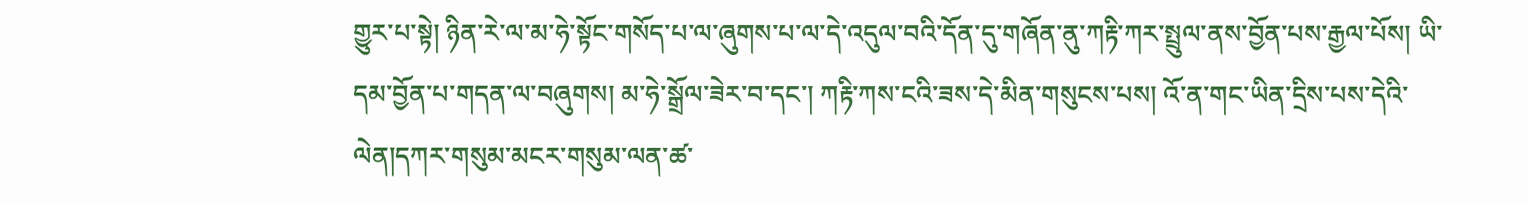གྱུར་པ་སྟེ། ཉིན་རེ་ལ་མ་ཧེ་སྟོང་གསོད་པ་ལ་ཞུགས་པ་ལ་དེ་འདུལ་བའི་དོན་དུ་གཞོན་ནུ་ཀརྟི་ཀར་སྤྲུལ་ནས་བྱོན་པས་རྒྱལ་པོས། ཡི་དམ་བྱོན་པ་གདན་ལ་བཞུགས། མ་ཧེ་སྒྲོལ་ཟེར་བ་དང་། ཀརྟི་ཀས་ངའི་ཟས་དེ་མིན་གསུངས་པས། འོ་ན་གང་ཡིན་དྲིས་པས་དེའི་ལེན།དཀར་གསུམ་མངར་གསུམ་ལན་ཚ་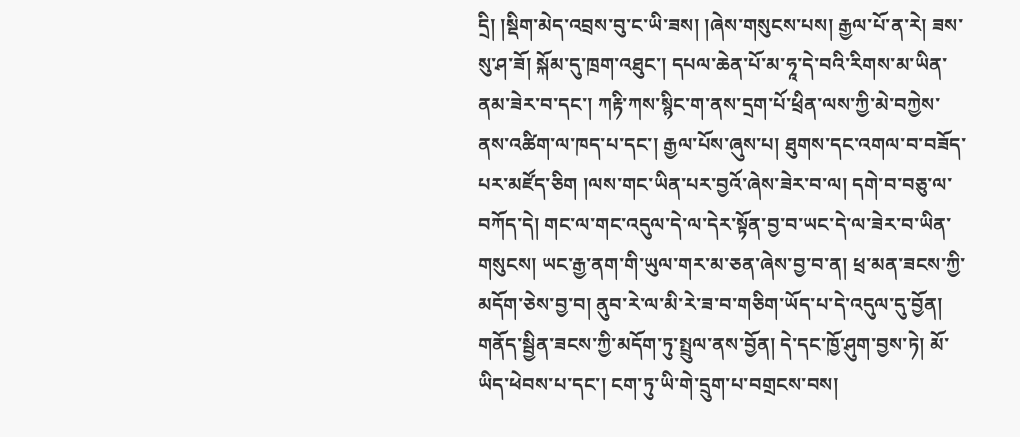དྲི། །སྡིག་མེད་འབྲས་བུ་ང་ཡི་ཟས། །ཞེས་གསུངས་པས། རྒྱལ་པོ་ན་རེ། ཟས་སུ་ཤ་ཟོ། སྐོམ་དུ་ཁྲག་འཐུང་། དཔལ་ཆེན་པོ་མ་ཧཱ་དེ་བའི་རིགས་མ་ཡིན་ནམ་ཟེར་བ་དང་། ཀརྟི་ཀས་སྙིང་ག་ནས་དྲག་པོ་ཕྲིན་ལས་ཀྱི་མེ་བཀྱེས་ནས་འཚིག་ལ་ཁད་པ་དང་། རྒྱལ་པོས་ཞུས་པ། ཐུགས་དང་འགལ་བ་བཟོད་པར་མཛོད་ཅིག །ལས་གང་ཡིན་པར་བྱའོ་ཞེས་ཟེར་བ་ལ། དགེ་བ་བཅུ་ལ་བཀོད་དེ། གང་ལ་གང་འདུལ་དེ་ལ་དེར་སྟོན་བྱ་བ་ཡང་དེ་ལ་ཟེར་བ་ཡིན་གསུངས། ཡང་རྒྱ་ནག་གི་ཡུལ་གར་མ་ཅན་ཞེས་བྱ་བ་ན། ཕྲ་མན་ཟངས་ཀྱི་མདོག་ཅེས་བྱ་བ། ནུབ་རེ་ལ་མི་རེ་ཟ་བ་གཅིག་ཡོད་པ་དེ་འདུལ་དུ་བྱོན། གནོད་སྦྱིན་ཟངས་ཀྱི་མདོག་ཏུ་སྤྲུལ་ནས་བྱོན། དེ་དང་ཁྱོ་ཤུག་བྱས་ཏེ། མོ་ཡིད་ཕེབས་པ་དང་། ངག་ཏུ་ཡི་གེ་དྲུག་པ་བགྲངས་བས།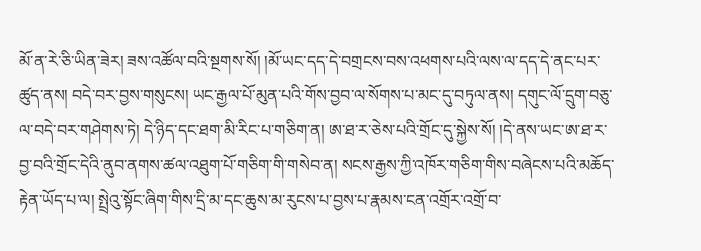མོ་ན་རེ་ཅི་ཡིན་ཟེར། ཟས་འཚོལ་བའི་སྔགས་སོ། །མོ་ཡང་དད་དེ་བགྲངས་བས་འཕགས་པའི་ལས་ལ་དད་དེ་ནང་པར་ཚུད་ནས། བདེ་བར་བྱས་གསུངས། ཡང་རྒྱལ་པོ་མུན་པའི་གོས་བྱབ་ལ་སོགས་པ་མང་དུ་བཏུལ་ནས། དགུང་ལོ་དྲུག་བཅུ་ལ་བདེ་བར་གཤེགས་ཏེ། དེ་ཉིད་དང་ཐག་མི་རིང་པ་གཅིག་ན། ཨ་ཐ་ར་ཅེས་པའི་གྲོང་དུ་སྐྱེས་སོ། །དེ་ནས་ཡང་ཨ་ཐ་ར་བྱ་བའི་གྲོང་དེའི་ནུབ་ནགས་ཚལ་འཐུག་པོ་གཅིག་གི་གསེབ་ན། སངས་རྒྱས་ཀྱི་འཁོར་གཅིག་གིས་བཞེངས་པའི་མཆོད་རྟེན་ཡོད་པ་ལ། སྤྲེའུ་སྟོང་ཞིག་གིས་དྲི་མ་དང་ཆུས་མ་རུངས་པ་བྱས་པ་རྣམས་ངན་འགྲོར་འགྲོ་བ་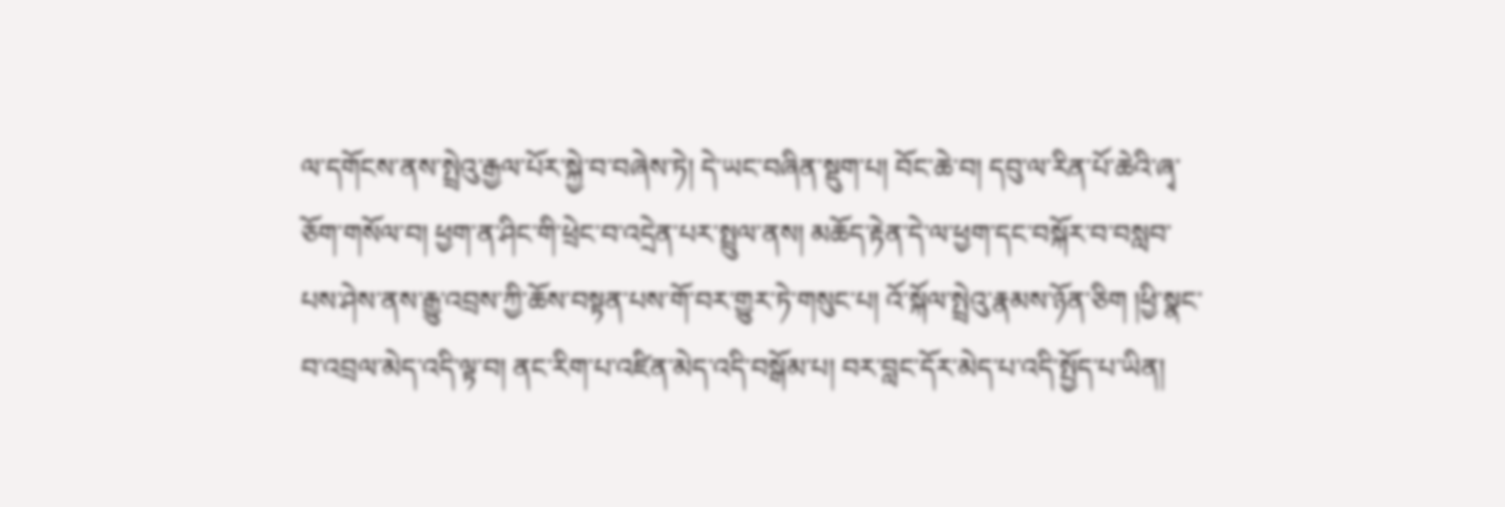ལ་དགོངས་ནས་སྤྲེའུ་རྒྱལ་པོར་སྐྱེ་བ་བཞེས་ཏེ། དེ་ཡང་བཞིན་སྡུག་པ། བོང་ཆེ་བ། དབུ་ལ་རིན་པོ་ཆེའི་ཞྭ་ཅོག་གསོལ་བ། ཕྱག་ན་ཤིང་གི་ཕྲེང་བ་འདྲེན་པར་སྤྲུལ་ནས། མཆོད་རྟེན་དེ་ལ་ཕྱག་དང་བསྐོར་བ་བསླབ་པས་ཤེས་ནས་རྒྱུ་འབྲས་ཀྱི་ཆོས་བསྟན་པས་གོ་བར་གྱུར་ཏེ་གསུང་པ། འོ་སྐོལ་སྤྲེའུ་རྣམས་ཉོན་ཅིག །ཕྱི་སྣང་བ་འབྲལ་མེད་འདི་ལྟ་བ། ནང་རིག་པ་འཛིན་མེད་འདི་བསྒོམ་པ། བར་བླང་དོར་མེད་པ་འདི་སྤྱོད་པ་ཡིན།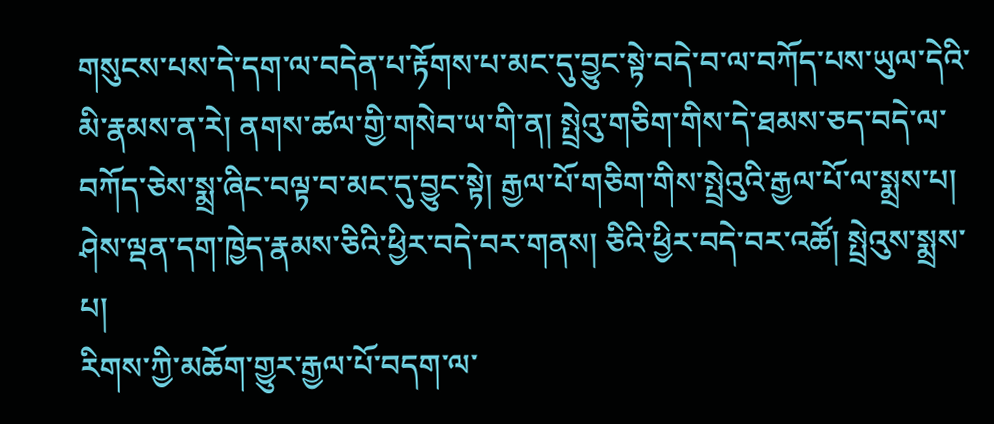གསུངས་པས་དེ་དག་ལ་བདེན་པ་རྟོགས་པ་མང་དུ་བྱུང་སྟེ་བདེ་བ་ལ་བཀོད་པས་ཡུལ་དེའི་མི་རྣམས་ན་རེ། ནགས་ཚལ་གྱི་གསེབ་ཡ་གི་ན། སྤྲེའུ་གཅིག་གིས་དེ་ཐམས་ཅད་བདེ་ལ་བཀོད་ཅེས་སྨྲ་ཞིང་བལྟ་བ་མང་དུ་བྱུང་སྟེ། རྒྱལ་པོ་གཅིག་གིས་སྤྲེའུའི་རྒྱལ་པོ་ལ་སྨྲས་པ། ཤེས་ལྡན་དག་ཁྱེད་རྣམས་ཅིའི་ཕྱིར་བདེ་བར་གནས། ཅིའི་ཕྱིར་བདེ་བར་འཚོ། སྤྲེའུས་སྨྲས་པ།
རིགས་ཀྱི་མཆོག་གྱུར་རྒྱལ་པོ་བདག་ལ་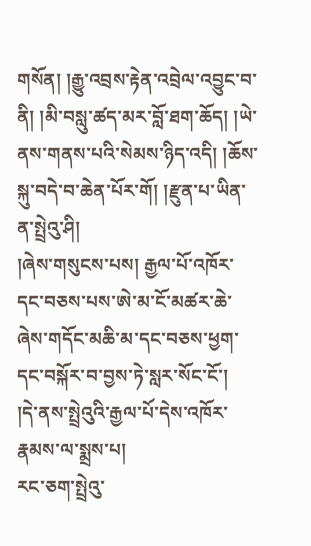གསོན། །རྒྱུ་འབྲས་རྟེན་འབྲེལ་འབྱུང་བ་ནི། །མི་བསླུ་ཚད་མར་བློ་ཐག་ཆོད། །ཡེ་ནས་གནས་པའི་སེམས་ཉིད་འདི། །ཆོས་སྐུ་བདེ་བ་ཆེན་པོར་གོ། །རྫུན་པ་ཡིན་ན་སྤྲེའུ་ཤི།
།ཞེས་གསུངས་པས། རྒྱལ་པོ་འཁོར་དང་བཅས་པས་ཨེ་མ་ངོ་མཚར་ཆེ་ཞེས་གདོང་མཆི་མ་དང་བཅས་ཕྱག་དང་བསྐོར་བ་བྱས་ཏེ་སླར་སོང་ངོ་།
།དེ་ནས་སྤྲེའུའི་རྒྱལ་པོ་དེས་འཁོར་རྣམས་ལ་སྨྲས་པ།
རང་ཅག་སྤྲེའུ་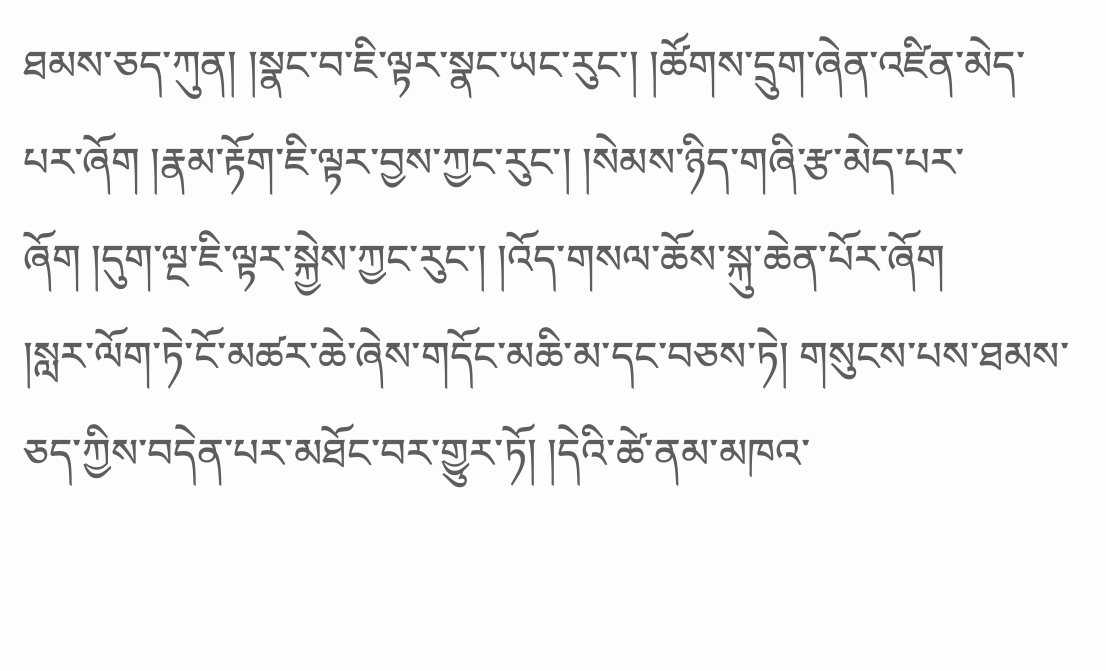ཐམས་ཅད་ཀུན། །སྣང་བ་ཇི་ལྟར་སྣང་ཡང་རུང་། །ཚོགས་དྲུག་ཞེན་འཛིན་མེད་པར་ཞོག །རྣམ་རྟོག་ཇི་ལྟར་བྱས་ཀྱང་རུང་། །སེམས་ཉིད་གཞི་རྩ་མེད་པར་ཞོག །དུག་ལྔ་ཇི་ལྟར་སྐྱེས་ཀྱང་རུང་། །འོད་གསལ་ཆོས་སྐུ་ཆེན་པོར་ཞོག
།སླར་ལོག་ཏེ་ངོ་མཚར་ཆེ་ཞེས་གདོང་མཆི་མ་དང་བཅས་ཏེ། གསུངས་པས་ཐམས་ཅད་ཀྱིས་བདེན་པར་མཐོང་བར་གྱུར་ཏོ། །དེའི་ཚེ་ནམ་མཁའ་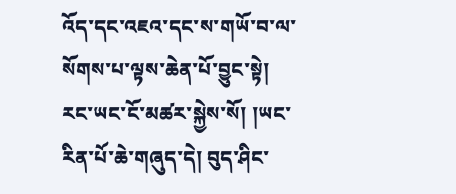འོད་དང་འཇའ་དང་ས་གཡོ་བ་ལ་སོགས་པ་ལྟས་ཆེན་པོ་བྱུང་སྟེ། རང་ཡང་ངོ་མཚར་སྐྱེས་སོ། །ཡང་རིན་པོ་ཆེ་གཞུད་དེ། བུད་ཤིང་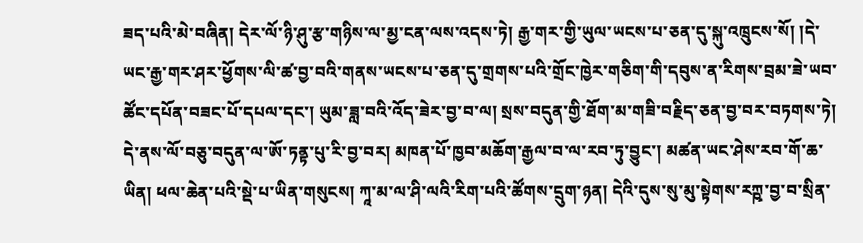ཟད་པའི་མེ་བཞིན། དེར་ལོ་ཉི་ཤུ་རྩ་གཉིས་ལ་མྱ་ངན་ལས་འདས་ཏེ། རྒྱ་གར་གྱི་ཡུལ་ཡངས་པ་ཅན་དུ་སྐུ་འཁྲུངས་སོ། །དེ་ཡང་རྒྱ་གར་ཤར་ཕྱོགས་ལི་ཚ་བྱ་བའི་གནས་ཡངས་པ་ཅན་དུ་གྲགས་པའི་གྲོང་ཁྱེར་གཅིག་གི་དབུས་ན་རིགས་བྲམ་ཟེ་ཡབ་ཚོང་དཔོན་བཟང་པོ་དཔལ་དང་། ཡུམ་ཟླ་བའི་འོད་ཟེར་བྱ་བ་ལ། སྲས་བདུན་གྱི་ཐོག་མ་གཟི་བརྗིད་ཅན་བྱ་བར་བཏགས་ཏེ། དེ་ནས་ལོ་བཅུ་བདུན་ལ་ཨོ་ཏནྟ་པུ་རི་བྱ་བར། མཁན་པོ་ཁྱབ་མཆོག་རྒྱལ་བ་ལ་རབ་ཏུ་བྱུང་། མཚན་ཡང་ཤེས་རབ་གོ་ཆ་ཡིན། ཕལ་ཆེན་པའི་སྡེ་པ་ཡིན་གསུངས། ཀཱ་མ་ལ་ཤི་ལའི་རིག་པའི་ཚོགས་དྲུག་ཉན། དེའི་དུས་སུ་མུ་སྟེགས་རཀྵ་བྱ་བ་སྲིན་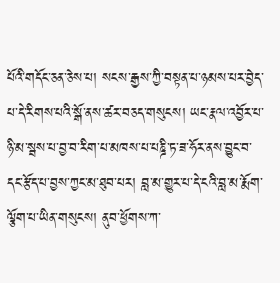པོའི་གདོང་ཅན་ཅེས་པ། སངས་རྒྱས་ཀྱི་བསྟན་པ་ཉམས་པར་བྱེད་པ་དེ་རིགས་པའི་སྒོ་ནས་ཚར་བཅད་གསུངས། ཡང་རྣལ་འབྱོར་པ་ཉི་མ་སྦས་པ་བྱ་བ་རིག་པ་མཁས་པ་པཎྜི་ཏ་ཟ་ཧོར་ནས་བྱུང་བ་དང་རྩོད་པ་བྱས་ཀྱང་མ་ཐུབ་པར། བླ་མ་གྱུར་པ་དེ་ངའི་བླ་མ་རྨོག་ལྕོག་པ་ཡིན་གསུངས། ནུབ་ཕྱོགས་ཀ་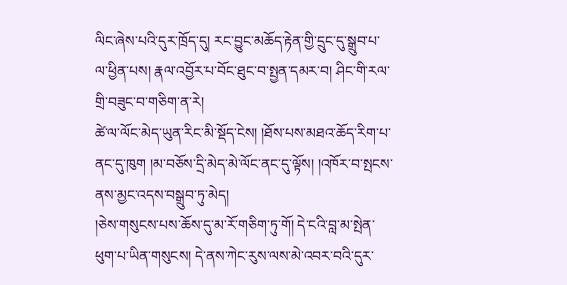ལིང་ཞེས་པའི་དུར་ཁྲོད་དུ། རང་བྱུང་མཆོད་རྟེན་གྱི་དྲུང་དུ་སྒྲུབ་པ་ལ་ཕྱིན་པས། རྣལ་འབྱོར་པ་བོང་ཐུང་བ་སྤྱན་དམར་བ། ཤིང་གི་རལ་གྲི་བཟུང་བ་གཅིག་ན་རེ།
ཚེ་ལ་ལོང་མེད་ཡུན་རིང་མི་སྡོད་ངེས། །ཐོས་པས་མཐའ་ཆོད་རིག་པ་ནང་དུ་ཁུག །མ་བཅོས་དྲི་མེད་མེ་ལོང་ནང་དུ་ལྟོས། །འཁོར་བ་སྤངས་ནས་མྱང་འདས་བསྒྲུབ་ཏུ་མེད།
།ཅེས་གསུངས་པས་ཆོས་དུ་མ་རོ་གཅིག་ཏུ་གོ། དེ་ངའི་བླ་མ་སྤེན་ཕུག་པ་ཡིན་གསུངས། དེ་ནས་ཀེང་རུས་ལས་མེ་འབར་བའི་དུར་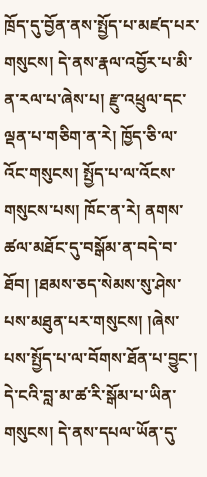ཁྲོད་དུ་བྱོན་ནས་སྤྱོད་པ་མཛད་པར་གསུངས། དེ་ནས་རྣལ་འབྱོར་པ་མི་ན་རལ་པ་ཞེས་པ། རྫུ་འཕྲུལ་དང་ལྡན་པ་གཅིག་ན་རེ། ཁྱོད་ཅི་ལ་འོང་གསུངས། སྤྱོད་པ་ལ་འོངས་གསུངས་པས། ཁོང་ན་རེ། ནགས་ཚལ་མཐོང་དུ་བསྒོམ་ན་བདེ་བ་ཐོབ། །ཐམས་ཅད་སེམས་སུ་ཤེས་པས་མཐུན་པར་གསུངས། །ཞེས་པས་སྤྱོད་པ་ལ་བོགས་ཐོན་པ་བྱུང་། དེ་ངའི་བླ་མ་ཚ་རི་སྒོམ་པ་ཡིན་གསུངས། དེ་ནས་དཔལ་ཡོན་དུ་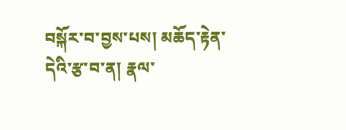བསྐོར་བ་བྱས་པས། མཆོད་རྟེན་དེའི་རྩ་བ་ན། རྣལ་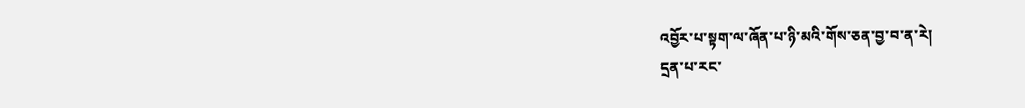འབྱོར་པ་སྟག་ལ་ཞོན་པ་ཉི་མའི་གོས་ཅན་བྱ་བ་ན་རེ།
དྲན་པ་རང་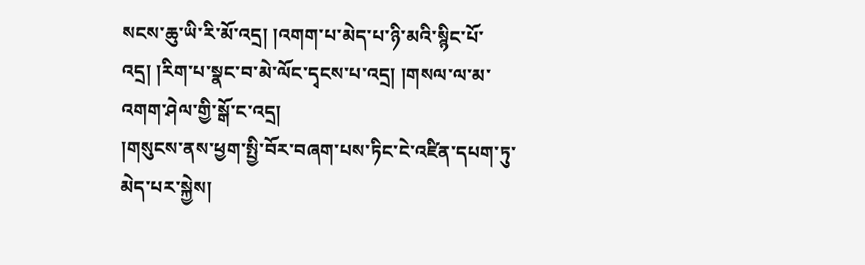སངས་ཆུ་ཡི་རི་མོ་འདྲ། །འགག་པ་མེད་པ་ཉི་མའི་སྙིང་པོ་འདྲ། །རིག་པ་སྣང་བ་མེ་ལོང་དྭངས་པ་འདྲ། །གསལ་ལ་མ་འགག་ཤེལ་གྱི་སྒོ་ང་འདྲ།
།གསུངས་ནས་ཕྱག་སྤྱི་བོར་བཞག་པས་ཏིང་ངེ་འཛིན་དཔག་ཏུ་མེད་པར་སྐྱེས།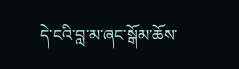དེ་ངའི་བླ་མ་ཞང་སྒོམ་ཆོས་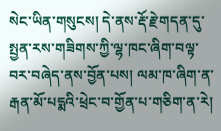སེང་ཡིན་གསུངས། དེ་ནས་རྡོ་རྗེ་གདན་དུ་སྤྱན་རས་གཟིགས་ཀྱི་ལྷ་ཁང་ཞིག་བལྟ་བར་བཞེད་ནས་བྱོན་པས། ལམ་ཁ་ཞིག་ན་རྒན་མོ་པདྨའི་ཕྲེང་བ་གྱོན་པ་གཅིག་ན་རེ།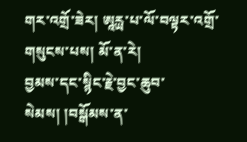གར་འགྲོ་ཟེར། ཨཱརྻ་པ་ལོ་བལྟར་འགྲོ་གསུངས་པས། མོ་ན་རེ།
བྱམས་དང་སྙིང་རྗེ་བྱང་ཆུབ་སེམས། །བསྒོམས་ན་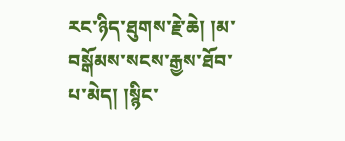རང་ཉིད་ཐུགས་རྗེ་ཆེ། །མ་བསྒོམས་སངས་རྒྱས་ཐོབ་པ་མེད། །སྙིང་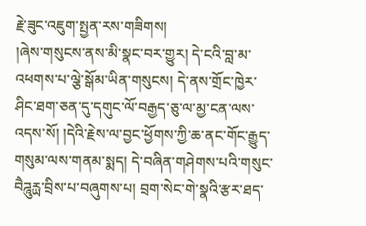རྗེ་ཟུང་འཇུག་སྤྱན་རས་གཟིགས།
།ཞེས་གསུངས་ནས་མི་སྣང་བར་གྱུར། དེ་ངའི་བླ་མ་འཕགས་པ་ལྕེ་སྒོམ་ཡིན་གསུངས། དེ་ནས་གྲོང་ཁྱེར་ཤིང་ཐག་ཅན་དུ་དགུང་ལོ་བརྒྱད་ཅུ་ལ་མྱ་ངན་ལས་འདས་སོ། །དེའི་རྗེས་ལ་བྱང་ཕྱོགས་ཀྱི་ཆ་ནང་གོང་རྒྱུད་གསུམ་ལས་གནམ་སྨད། དེ་བཞིན་གཤེགས་པའི་གསུང་བཻཌཱུརྻ་བྲིས་པ་བཞུགས་པ། བྲག་སེང་གེ་སྣའི་རྩར་ཐད་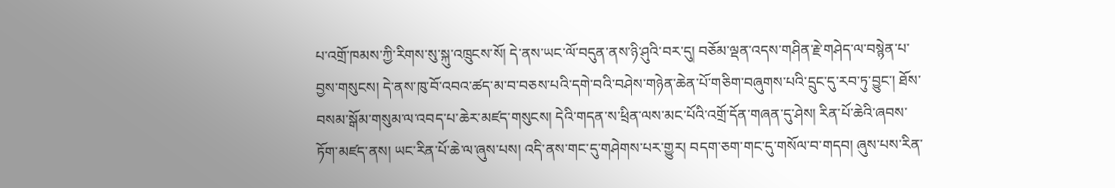པ་འགྲོ་ཁམས་ཀྱི་རིགས་སུ་སྐུ་འཁྲུངས་སོ། དེ་ནས་ཡང་ལོ་བདུན་ནས་ཉི་ཤུའི་བར་དུ། བཅོམ་ལྡན་འདས་གཤིན་རྗེ་གཤེད་ལ་བསྙེན་པ་བྱས་གསུངས། དེ་ནས་ཁུ་བོ་འབའ་ཚད་མ་བ་བཅས་པའི་དགེ་བའི་བཤེས་གཉེན་ཆེན་པོ་གཅིག་བཞུགས་པའི་དྲུང་དུ་རབ་ཏུ་བྱུང་། ཐོས་བསམ་སྒོམ་གསུམ་ལ་འབད་པ་ཆེར་མཛད་གསུངས། དེའི་གདན་ས་ཕྲིན་ལས་མང་པོའི་འགྲོ་དོན་གཞན་དུ་ཤེས། རིན་པོ་ཆེའི་ཞབས་ཏོག་མཛད་ནས། ཡང་རིན་པོ་ཆེ་ལ་ཞུས་པས། འདི་ནས་གང་དུ་གཤེགས་པར་གྱུར། བདག་ཅག་གང་དུ་གསོལ་བ་གདབ། ཞུས་པས་རིན་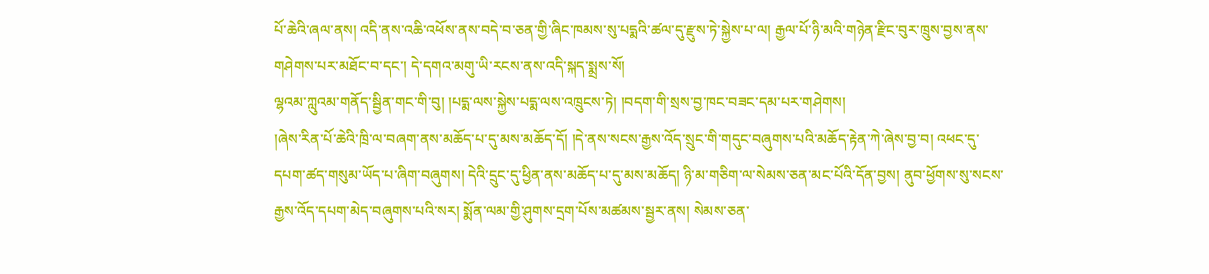པོ་ཆེའི་ཞལ་ནས། འདི་ནས་འཆི་འཕོས་ནས་བདེ་བ་ཅན་གྱི་ཞིང་ཁམས་སུ་པདྨའི་ཚལ་དུ་རྫུས་ཏེ་སྐྱེས་པ་ལ། རྒྱལ་པོ་ཉི་མའི་གཉེན་རྫིང་བུར་ཁྲུས་བྱས་ནས་གཤེགས་པར་མཐོང་བ་དང་། དེ་དགའ་མགུ་ཡི་རངས་ནས་འདི་སྐད་སྨྲས་སོ།
ལྷའམ་ཀླུའམ་གནོད་སྦྱིན་གང་གི་བུ། །པདྨ་ལས་སྐྱེས་པདྨ་ལས་འཁྲུངས་ཏེ། །བདག་གི་སྲས་བྱ་ཁང་བཟང་དམ་པར་གཤེགས།
།ཞེས་རིན་པོ་ཆེའི་ཁྲི་ལ་བཞག་ནས་མཆོད་པ་དུ་མས་མཆོད་དོ། །དེ་ནས་སངས་རྒྱས་འོད་སྲུང་གི་གདུང་བཞུགས་པའི་མཆོད་རྟེན་ཀེ་ཞེས་བྱ་བ། འཕང་དུ་དཔག་ཚད་གསུམ་ཡོད་པ་ཞིག་བཞུགས། དེའི་དྲུང་དུ་ཕྱིན་ནས་མཆོད་པ་དུ་མས་མཆོད། ཉི་མ་གཅིག་ལ་སེམས་ཅན་མང་པོའི་དོན་བྱས། ནུབ་ཕྱོགས་སུ་སངས་རྒྱས་འོད་དཔག་མེད་བཞུགས་པའི་སར། སྨོན་ལམ་གྱི་ཤུགས་དྲག་པོས་མཚམས་སྦྱར་ནས། སེམས་ཅན་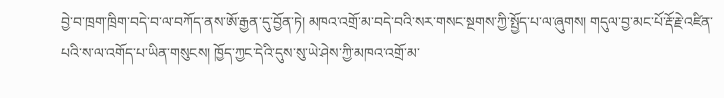བྱེ་བ་ཁྲག་ཁྲིག་བདེ་བ་ལ་བཀོད་ནས་ཨོ་རྒྱན་དུ་བྱོན་ཏེ། མཁའ་འགྲོ་མ་བདེ་བའི་སར་གསང་སྔགས་ཀྱི་སྤྱོད་པ་ལ་ཞུགས། གདུལ་བྱ་མང་པོ་རྡོ་རྗེ་འཛིན་པའི་ས་ལ་འགོད་པ་ཡིན་གསུངས། ཁྱོད་ཀྱང་དེའི་དུས་སུ་ཡེ་ཤེས་ཀྱི་མཁའ་འགྲོ་མ་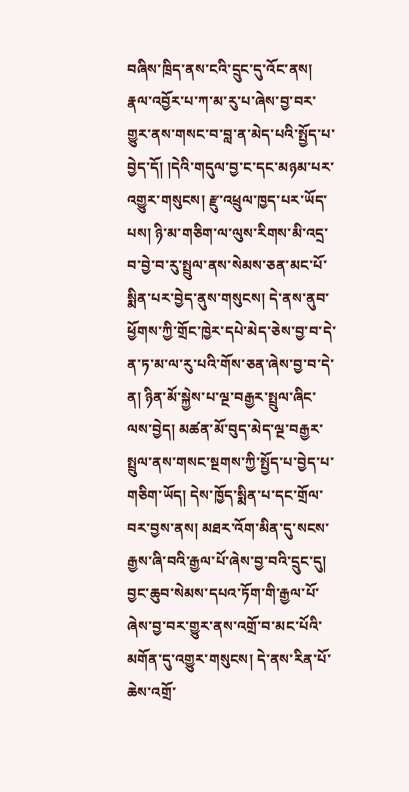བཞིས་ཁྲིད་ནས་ངའི་དྲུང་དུ་འོང་ནས། རྣལ་འབྱོར་པ་ཀ་མ་རུ་པ་ཞེས་བྱ་བར་གྱུར་ནས་གསང་བ་བླ་ན་མེད་པའི་སྤྱོད་པ་བྱེད་དོ། །དེའི་གདུལ་བྱ་ང་དང་མཉམ་པར་འགྱུར་གསུངས། རྫུ་འཕྲུལ་ཁྱད་པར་ཡོད་པས། ཉི་མ་གཅིག་ལ་ལུས་རིགས་མི་འདྲ་བ་བྱེ་བ་རུ་སྤྲུལ་ནས་སེམས་ཅན་མང་པོ་སྨིན་པར་བྱེད་ནུས་གསུངས། དེ་ནས་ནུབ་ཕྱོགས་ཀྱི་གྲོང་ཁྱེར་དཔེ་མེད་ཅེས་བྱ་བ་དེ་ན་ཏ་མ་ལ་རུ་པའི་གོས་ཅན་ཞེས་བྱ་བ་དེ་ན། ཉིན་མོ་སྐྱེས་པ་ལྔ་བརྒྱར་སྤྲུལ་ཞིང་ལས་བྱེད། མཚན་མོ་བུད་མེད་ལྔ་བརྒྱར་སྤྲུལ་ནས་གསང་སྔགས་ཀྱི་སྤྱོད་པ་བྱེད་པ་གཅིག་ཡོད། དེས་ཁྱོད་སྨིན་པ་དང་གྲོལ་བར་བྱས་ནས། མཐར་འོག་མིན་དུ་སངས་རྒྱས་ཞི་བའི་རྒྱལ་པོ་ཞེས་བྱ་བའི་དྲུང་དུ། བྱང་ཆུབ་སེམས་དཔའ་ཏོག་གི་རྒྱལ་པོ་ཞེས་བྱ་བར་གྱུར་ནས་འགྲོ་བ་མང་པོའི་མགོན་དུ་འགྱུར་གསུངས། དེ་ནས་རིན་པོ་ཆེས་འགྲོ་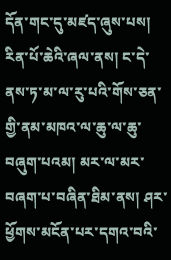དོན་གང་དུ་མཛད་ཞུས་པས། རིན་པོ་ཆེའི་ཞལ་ནས། ང་དེ་ནས་ཏ་མ་ལ་རུ་པའི་གོས་ཅན་གྱི་ནམ་མཁའ་ལ་ཆུ་ལ་ཆུ་བཞུག་པའམ། མར་ལ་མར་བཞག་པ་བཞིན་ཐིམ་ནས། ཤར་ཕྱོགས་མངོན་པར་དགའ་བའི་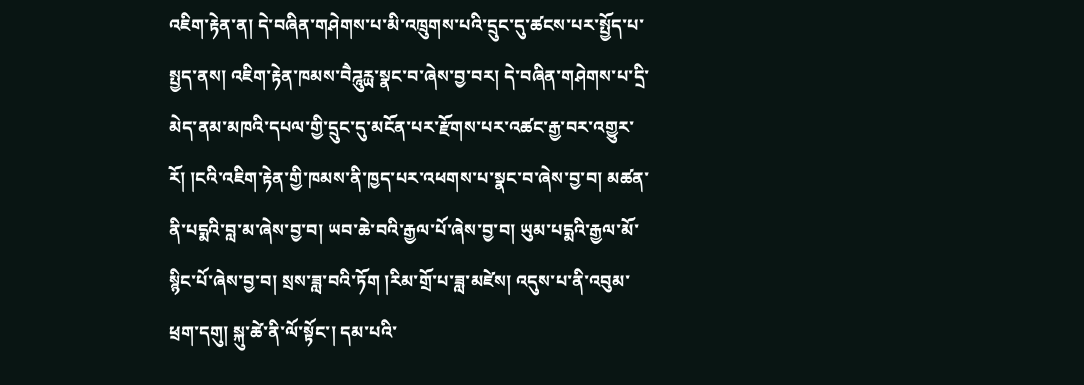འཇིག་རྟེན་ན། དེ་བཞིན་གཤེགས་པ་མི་འཁྲུགས་པའི་དྲུང་དུ་ཚངས་པར་སྤྱོད་པ་སྤྱད་ནས། འཇིག་རྟེན་ཁམས་བཻཌཱུརྻ་སྣང་བ་ཞེས་བྱ་བར། དེ་བཞིན་གཤེགས་པ་དྲི་མེད་ནམ་མཁའི་དཔལ་གྱི་དྲུང་དུ་མངོན་པར་རྫོགས་པར་འཚང་རྒྱ་བར་འགྱུར་རོ། །ངའི་འཇིག་རྟེན་གྱི་ཁམས་ནི་ཁྱད་པར་འཕགས་པ་སྣང་བ་ཞེས་བྱ་བ། མཚན་ནི་པདྨའི་བླ་མ་ཞེས་བྱ་བ། ཡབ་ཆེ་བའི་རྒྱལ་པོ་ཞེས་བྱ་བ། ཡུམ་པདྨའི་རྒྱལ་མོ་སྙིང་པོ་ཞེས་བྱ་བ། སྲས་ཟླ་བའི་ཏོག །རིམ་གྲོ་པ་ཟླ་མཛེས། འདུས་པ་ནི་འབུམ་ཕྲག་དགུ། སྐུ་ཚེ་ནི་ལོ་སྟོང་། དམ་པའི་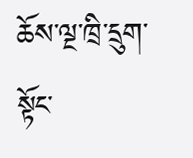ཆོས་ལྔ་ཁྲི་དྲུག་སྟོང་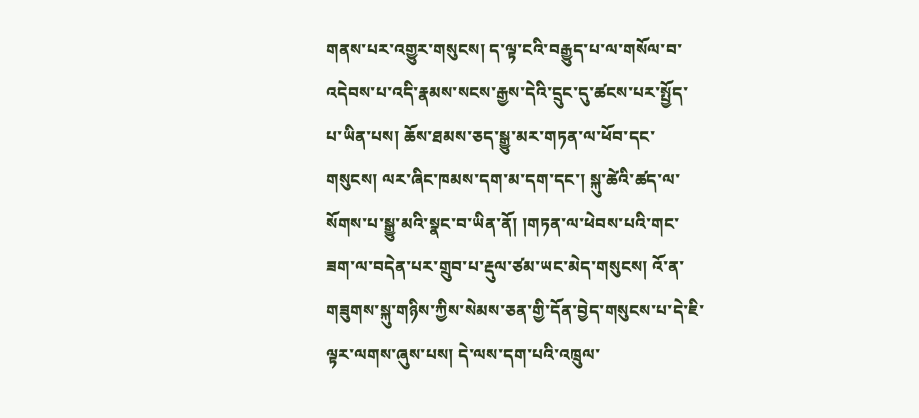གནས་པར་འགྱུར་གསུངས། ད་ལྟ་ངའི་བརྒྱུད་པ་ལ་གསོལ་བ་འདེབས་པ་འདི་རྣམས་སངས་རྒྱས་དེའི་དྲུང་དུ་ཚངས་པར་སྤྱོད་པ་ཡིན་པས། ཆོས་ཐམས་ཅད་སྒྱུ་མར་གཏན་ལ་ཕོབ་དང་གསུངས། ལར་ཞིང་ཁམས་དག་མ་དག་དང་། སྐུ་ཚེའི་ཚད་ལ་སོགས་པ་སྒྱུ་མའི་སྣང་བ་ཡིན་ནོ། །གཏན་ལ་ཕེབས་པའི་གང་ཟག་ལ་བདེན་པར་གྲུབ་པ་རྡུལ་ཙམ་ཡང་མེད་གསུངས། འོ་ན་གཟུགས་སྐུ་གཉིས་ཀྱིས་སེམས་ཅན་གྱི་དོན་བྱེད་གསུངས་པ་དེ་ཇི་ལྟར་ལགས་ཞུས་པས། དེ་ལས་དག་པའི་འཁྲུལ་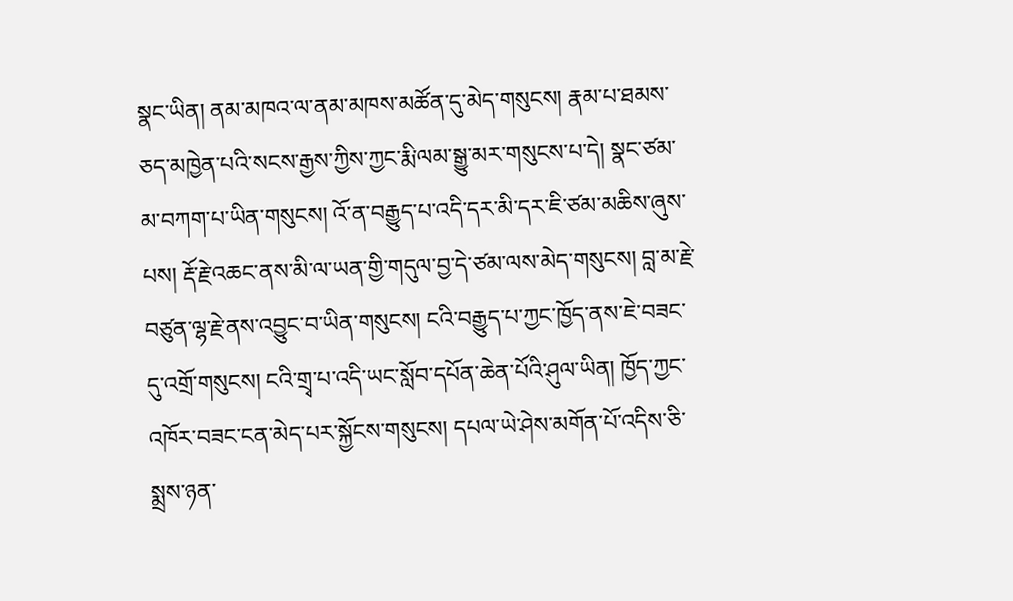སྣང་ཡིན། ནམ་མཁའ་ལ་ནམ་མཁས་མཚོན་དུ་མེད་གསུངས། རྣམ་པ་ཐམས་ཅད་མཁྱེན་པའི་སངས་རྒྱས་ཀྱིས་ཀྱང་རྨི་ལམ་སྒྱུ་མར་གསུངས་པ་དེ། སྣང་ཙམ་མ་བཀག་པ་ཡིན་གསུངས། འོ་ན་བརྒྱུད་པ་འདི་དར་མི་དར་ཇི་ཙམ་མཆིས་ཞུས་པས། རྡོ་རྗེ་འཆང་ནས་མི་ལ་ཡན་གྱི་གདུལ་བྱ་དེ་ཙམ་ལས་མེད་གསུངས། བླ་མ་རྗེ་བཙུན་ལྷ་རྗེ་ནས་འབྱུང་བ་ཡིན་གསུངས། ངའི་བརྒྱུད་པ་ཀྱང་ཁྱོད་ནས་ཇེ་བཟང་དུ་འགྲོ་གསུངས། ངའི་གྲྭ་པ་འདི་ཡང་སློབ་དཔོན་ཆེན་པོའི་ཤུལ་ཡིན། ཁྱོད་ཀྱང་འཁོར་བཟང་ངན་མེད་པར་སྐྱོངས་གསུངས། དཔལ་ཡེ་ཤེས་མགོན་པོ་འདིས་ཅི་སྨྲས་ཉན་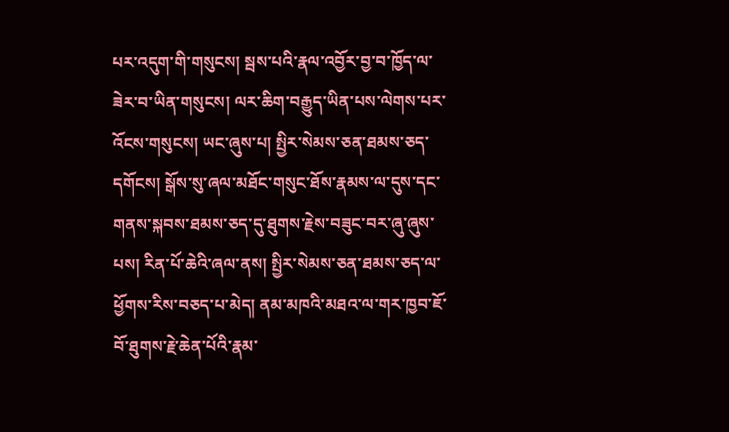པར་འདུག་གི་གསུངས། སྦས་པའི་རྣལ་འབྱོར་བྱ་བ་ཁྱོད་ལ་ཟེར་བ་ཡིན་གསུངས། ལར་ཆིག་བརྒྱུད་ཡིན་པས་ལེགས་པར་འོངས་གསུངས། ཡང་ཞུས་པ། སྤྱིར་སེམས་ཅན་ཐམས་ཅད་དགོངས། སྒོས་སུ་ཞལ་མཐོང་གསུང་ཐོས་རྣམས་ལ་དུས་དང་གནས་སྐབས་ཐམས་ཅད་དུ་ཐུགས་རྗེས་བཟུང་བར་ཞུ་ཞུས་པས། རིན་པོ་ཆེའི་ཞལ་ནས། སྤྱིར་སེམས་ཅན་ཐམས་ཅད་ལ་ཕྱོགས་རིས་བཅད་པ་མེད། ནམ་མཁའི་མཐའ་ལ་གར་ཁྱབ་ཇོ་བོ་ཐུགས་རྗེ་ཆེན་པོའི་རྣམ་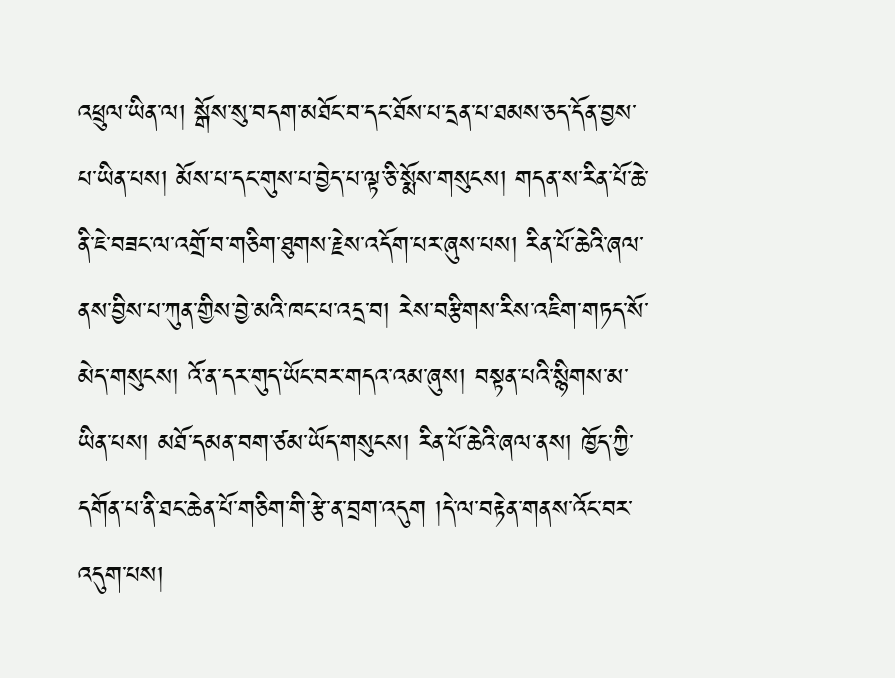འཕྲུལ་ཡིན་ལ། སྒོས་སུ་བདག་མཐོང་བ་དང་ཐོས་པ་དྲན་པ་ཐམས་ཅད་དོན་བྱས་པ་ཡིན་པས། མོས་པ་དང་གུས་པ་བྱེད་པ་ལྟ་ཅི་སྨོས་གསུངས། གདན་ས་རིན་པོ་ཆེ་ནི་ཇེ་བཟང་ལ་འགྲོ་བ་གཅིག་ཐུགས་རྗེས་འདོག་པར་ཞུས་པས། རིན་པོ་ཆེའི་ཞལ་ནས་བྱིས་པ་ཀུན་གྱིས་བྱེ་མའི་ཁང་པ་འདྲ་བ། རེས་བརྩིགས་རིས་འཇིག་གཏད་སོ་མེད་གསུངས། འོ་ན་དར་གུད་ཡོང་བར་གདའ་འམ་ཞུས། བསྟན་པའི་སྙིགས་མ་ཡིན་པས། མཐོ་དམན་བག་ཙམ་ཡོད་གསུངས། རིན་པོ་ཆེའི་ཞལ་ནས། ཁྱོད་ཀྱི་དགོན་པ་ནི་ཐང་ཆེན་པོ་གཅིག་གི་རྩེ་ན་བྲག་འདུག །དེ་ལ་བརྟེན་གནས་འོང་བར་འདུག་པས།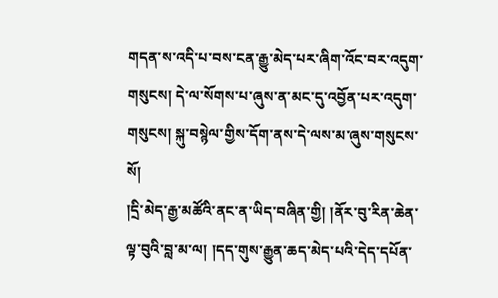གདན་ས་འདི་པ་བས་ངན་རྒྱུ་མེད་པར་ཞིག་འོང་བར་འདུག་གསུངས། དེ་ལ་སོགས་པ་ཞུས་ན་མང་དུ་འབྱོན་པར་འདུག་གསུངས། སྐུ་བསྙེལ་གྱིས་དོག་ནས་དེ་ལས་མ་ཞུས་གསུངས་སོ།
།དྲི་མེད་རྒྱ་མཚོའི་ནང་ན་ཡིད་བཞིན་གྱི། །ནོར་བུ་རིན་ཆེན་ལྟ་བུའི་བླ་མ་ལ། །དད་གུས་རྒྱུན་ཆད་མེད་པའི་དེད་དཔོན་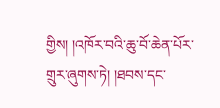གྱིས། །འཁོར་བའི་ཆུ་བོ་ཆེན་པོར་གྲུར་ཞུགས་ཏེ། །ཐབས་དང་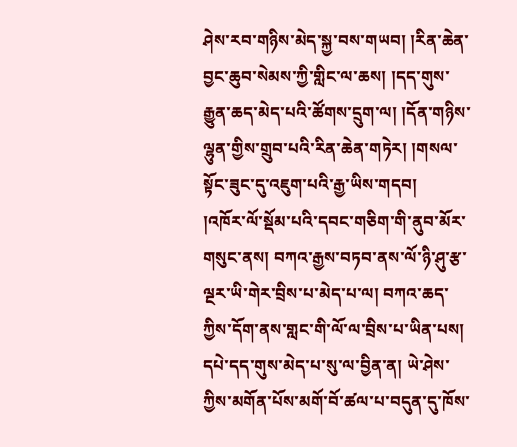ཤེས་རབ་གཉིས་མེད་སྐྱ་བས་གཡབ། །རིན་ཆེན་བྱང་ཆུབ་སེམས་ཀྱི་གླིང་ལ་ཆས། །དད་གུས་རྒྱུན་ཆད་མེད་པའི་ཚོགས་དྲུག་ལ། །དོན་གཉིས་ལྷུན་གྱིས་གྲུབ་པའི་རིན་ཆེན་གཏེར། །གསལ་སྟོང་ཟུང་དུ་འཇུག་པའི་རྒྱ་ཡིས་གདབ།
།འཁོར་ལོ་སྡོམ་པའི་དབང་གཅིག་གི་ནུབ་མོར་གསུང་ནས། བཀའ་རྒྱས་བཏབ་ནས་ལོ་ཉི་ཤུ་རྩ་ལྔར་ཡི་གེར་བྲིས་པ་མེད་པ་ལ། བཀའ་ཆད་ཀྱིས་དོག་ནས་གླང་གི་ལོ་ལ་བྲིས་པ་ཡིན་པས། དཔེ་དད་གུས་མེད་པ་སུ་ལ་བྱིན་ན། ཡེ་ཤེས་ཀྱིས་མགོན་པོས་མགོ་བོ་ཚལ་པ་བདུན་དུ་ཁོས་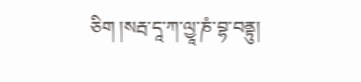ཅིག །སརྦ་དཱ་ཀ་ལྱཱ་ཎཾ་བྷ་བནྟུ།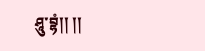ཤཱུ་བྷཾ།། །།